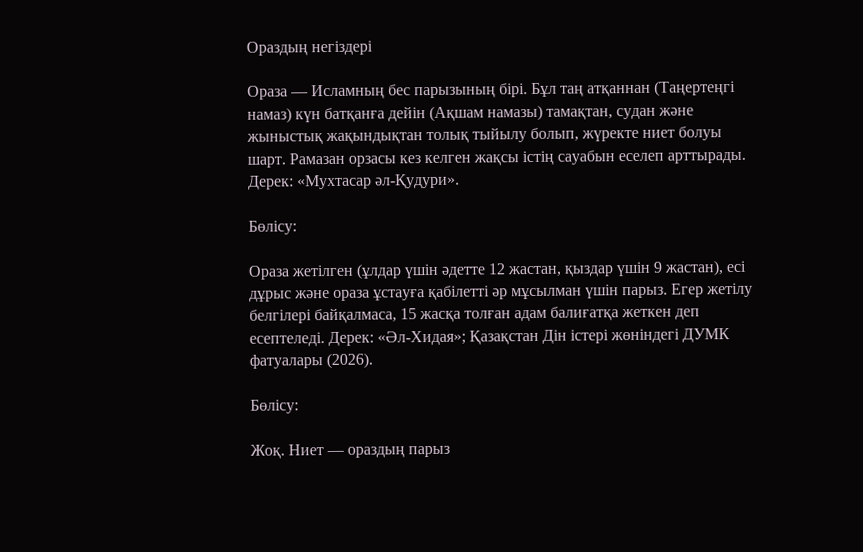Ораздың негіздері

Ораза — Исламның бес парызының бірі. Бұл таң атқаннан (Таңертеңгі намаз) күн батқанға дейін (Ақшам намазы) тамақтан, судан және жыныстық жақындықтан толық тыйылу болып, жүректе ниет болуы шарт. Рамазан орзасы кез келген жақсы істің сауабын еселеп арттырады. Дерек: «Мухтасар әл-Қудури».

Бөлісу:

Ораза жетілген (ұлдар үшін әдетте 12 жастан, қыздар үшін 9 жастан), есі дұрыс және ораза ұстауға қабілетті әр мұсылман үшін парыз. Егер жетілу белгілері байқалмаса, 15 жасқа толған адам балиғатқа жеткен деп есептеледі. Дерек: «Әл-Хидая»; Қазақстан Дін істері жөніндегі ДУМК фатуалары (2026).

Бөлісу:

Жоқ. Ниет — ораздың парыз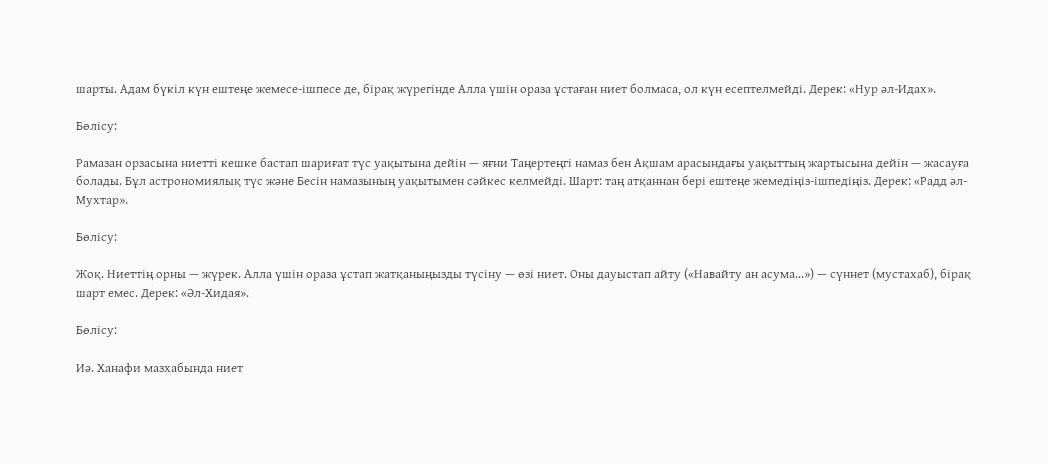шарты. Адам бүкіл күн ештеңе жемесе-ішпесе де, бірақ жүрегінде Алла үшін ораза ұстаған ниет болмаса, ол күн есептелмейді. Дерек: «Нур әл-Идах».

Бөлісу:

Рамазан орзасына ниетті кешке бастап шариғат түс уақытына дейін — яғни Таңертеңгі намаз бен Ақшам арасындағы уақыттың жартысына дейін — жасауға болады. Бұл астрономиялық түс және Бесін намазының уақытымен сәйкес келмейді. Шарт: таң атқаннан бері ештеңе жемедіңіз-ішпедіңіз. Дерек: «Радд әл-Мухтар».

Бөлісу:

Жоқ. Ниеттің орны — жүрек. Алла үшін ораза ұстап жатқаныңызды түсіну — өзі ниет. Оны дауыстап айту («Навайту ан асума...») — сүннет (мустахаб), бірақ шарт емес. Дерек: «Әл-Хидая».

Бөлісу:

Иә. Ханафи мазхабында ниет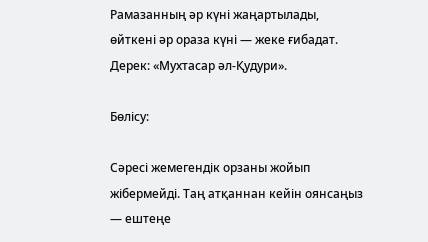Рамазанның әр күні жаңартылады, өйткені әр ораза күні — жеке ғибадат. Дерек: «Мухтасар әл-Қудури».

Бөлісу:

Сәресі жемегендік орзаны жойып жібермейді. Таң атқаннан кейін оянсаңыз — ештеңе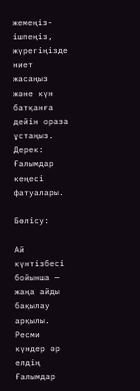жемеңіз-ішпеңіз, жүрегіңізде ниет жасаңыз және күн батқанға дейін ораза ұстаңыз. Дерек: Ғалымдар кеңесі фатуалары.

Бөлісу:

Ай күнтізбесі бойынша — жаңа айды бақылау арқылы. Ресми күндер әр елдің Ғалымдар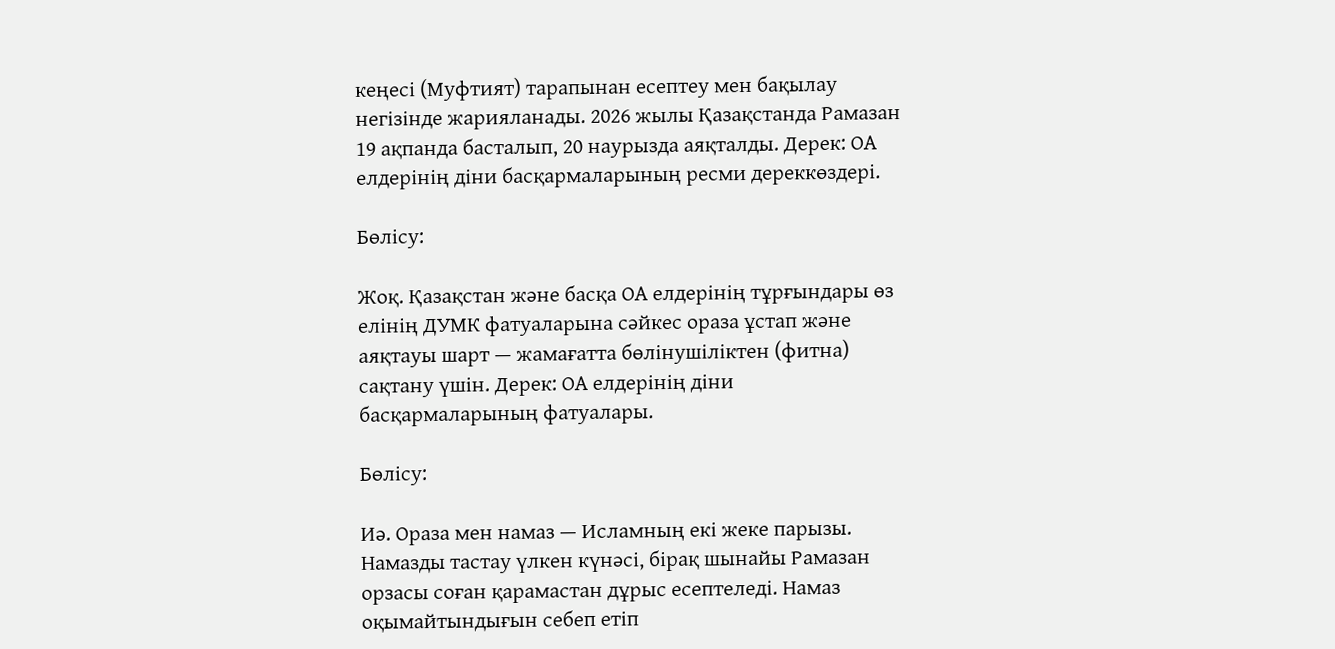кеңесі (Муфтият) тарапынан есептеу мен бақылау негізінде жарияланады. 2026 жылы Қазақстанда Рамазан 19 ақпанда басталып, 20 наурызда аяқталды. Дерек: ОА елдерінің діни басқармаларының ресми дереккөздері.

Бөлісу:

Жоқ. Қазақстан және басқа ОА елдерінің тұрғындары өз елінің ДУМК фатуаларына сәйкес ораза ұстап және аяқтауы шарт — жамағатта бөлінушіліктен (фитна) сақтану үшін. Дерек: ОА елдерінің діни басқармаларының фатуалары.

Бөлісу:

Иә. Ораза мен намаз — Исламның екі жеке парызы. Намазды тастау үлкен күнәсі, бірақ шынайы Рамазан орзасы соған қарамастан дұрыс есептеледі. Намаз оқымайтындығын себеп етіп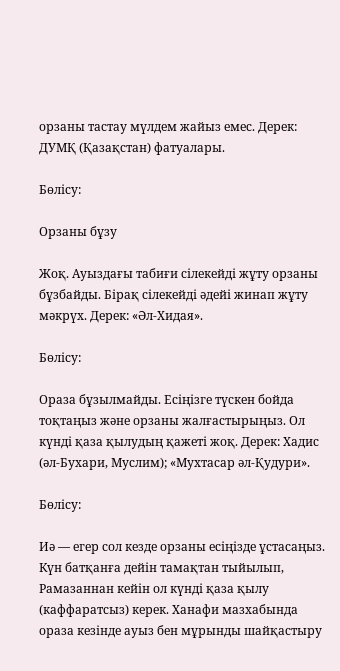орзаны тастау мүлдем жайыз емес. Дерек: ДУМҚ (Қазақстан) фатуалары.

Бөлісу:

Орзаны бұзу

Жоқ. Ауыздағы табиғи сілекейді жұту орзаны бұзбайды. Бірақ сілекейді әдейі жинап жұту мәкрүх. Дерек: «Әл-Хидая».

Бөлісу:

Ораза бұзылмайды. Есіңізге түскен бойда тоқтаңыз және орзаны жалғастырыңыз. Ол күнді қаза қылудың қажеті жоқ. Дерек: Хадис (әл-Бухари, Муслим); «Мухтасар әл-Қудури».

Бөлісу:

Иә — егер сол кезде орзаны есіңізде ұстасаңыз. Күн батқанға дейін тамақтан тыйылып, Рамазаннан кейін ол күнді қаза қылу (каффаратсыз) керек. Ханафи мазхабында ораза кезінде ауыз бен мұрынды шайқастыру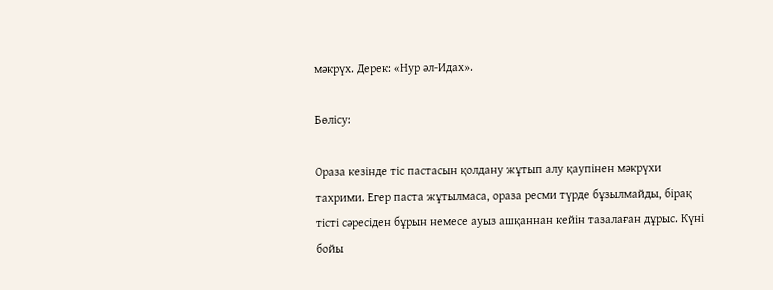мәкрүх. Дерек: «Нур әл-Идах».

Бөлісу:

Ораза кезінде тіс пастасын қолдану жұтып алу қаупінен мәкрүхи тахрими. Егер паста жұтылмаса, ораза ресми түрде бұзылмайды, бірақ тісті сәресіден бұрын немесе ауыз ашқаннан кейін тазалаған дұрыс. Күні бойы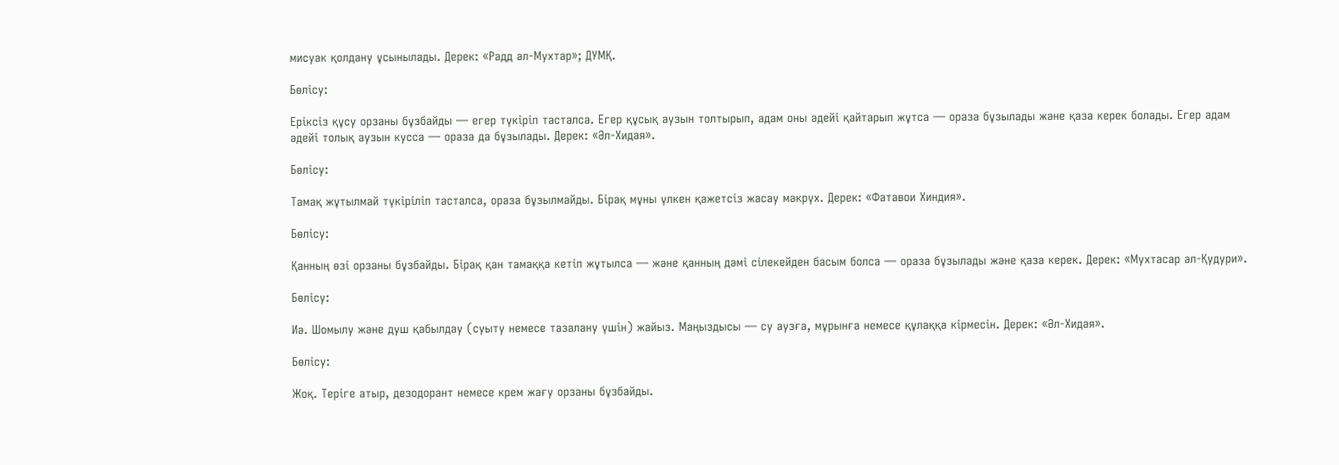мисуак қолдану ұсынылады. Дерек: «Радд әл-Мухтар»; ДУМҚ.

Бөлісу:

Еріксіз құсу орзаны бұзбайды — егер түкіріп тасталса. Егер құсық аузын толтырып, адам оны әдейі қайтарып жұтса — ораза бұзылады және қаза керек болады. Егер адам әдейі толық аузын кусса — ораза да бұзылады. Дерек: «Әл-Хидая».

Бөлісу:

Тамақ жұтылмай түкіріліп тасталса, ораза бұзылмайды. Бірақ мұны үлкен қажетсіз жасау мәкрүх. Дерек: «Фатавои Хиндия».

Бөлісу:

Қанның өзі орзаны бұзбайды. Бірақ қан тамаққа кетіп жұтылса — және қанның дәмі сілекейден басым болса — ораза бұзылады және қаза керек. Дерек: «Мухтасар әл-Қудури».

Бөлісу:

Иә. Шомылу және душ қабылдау (суыту немесе тазалану үшін) жайыз. Маңыздысы — су аузға, мұрынға немесе құлаққа кірмесін. Дерек: «Әл-Хидая».

Бөлісу:

Жоқ. Теріге атыр, дезодорант немесе крем жағу орзаны бұзбайды.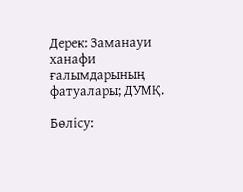Дерек: Заманауи ханафи ғалымдарының фатуалары; ДУМҚ.

Бөлісу: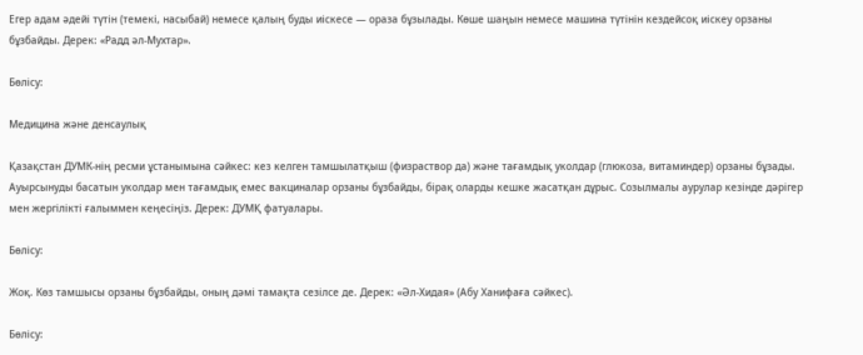Егер адам әдейі түтін (темекі, насыбай) немесе қалың буды иіскесе — ораза бұзылады. Көше шаңын немесе машина түтінін кездейсоқ иіскеу орзаны бұзбайды. Дерек: «Радд әл-Мухтар».

Бөлісу:

Медицина және денсаулық

Қазақстан ДУМК-нің ресми ұстанымына сәйкес: кез келген тамшылатқыш (физраствор да) және тағамдық уколдар (глюкоза, витаминдер) орзаны бұзады. Ауырсынуды басатын уколдар мен тағамдық емес вакциналар орзаны бұзбайды, бірақ оларды кешке жасатқан дұрыс. Созылмалы аурулар кезінде дәрігер мен жергілікті ғалыммен кеңесіңіз. Дерек: ДУМҚ фатуалары.

Бөлісу:

Жоқ. Көз тамшысы орзаны бұзбайды, оның дәмі тамақта сезілсе де. Дерек: «Әл-Хидая» (Абу Ханифаға сәйкес).

Бөлісу: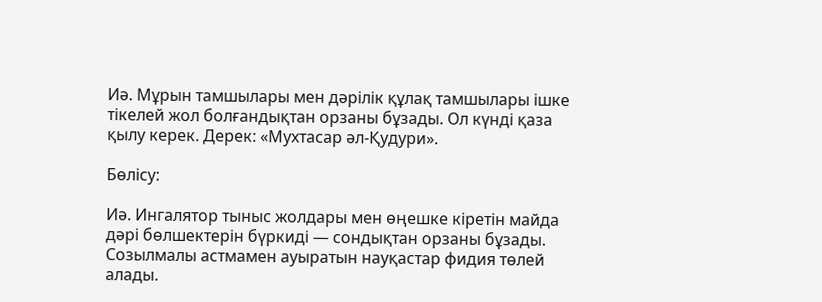Иә. Мұрын тамшылары мен дәрілік құлақ тамшылары ішке тікелей жол болғандықтан орзаны бұзады. Ол күнді қаза қылу керек. Дерек: «Мухтасар әл-Қудури».

Бөлісу:

Иә. Ингалятор тыныс жолдары мен өңешке кіретін майда дәрі бөлшектерін бүркиді — сондықтан орзаны бұзады. Созылмалы астмамен ауыратын науқастар фидия төлей алады.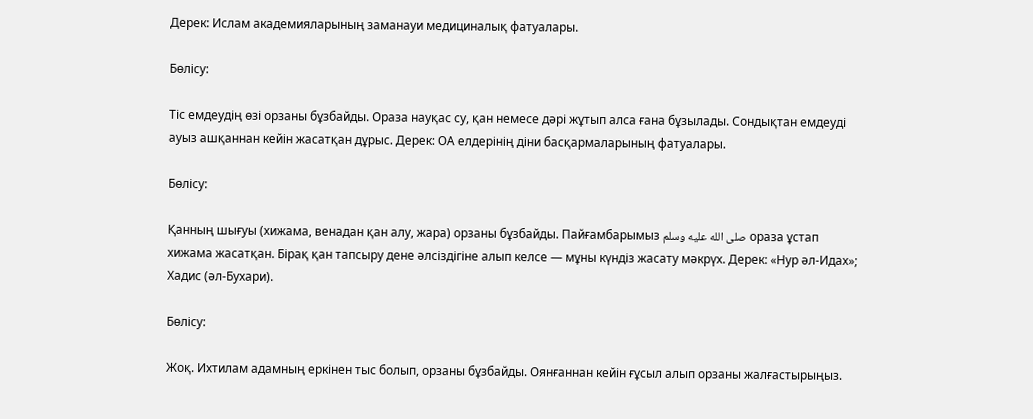Дерек: Ислам академияларының заманауи медициналық фатуалары.

Бөлісу:

Тіс емдеудің өзі орзаны бұзбайды. Ораза науқас су, қан немесе дәрі жұтып алса ғана бұзылады. Сондықтан емдеуді ауыз ашқаннан кейін жасатқан дұрыс. Дерек: ОА елдерінің діни басқармаларының фатуалары.

Бөлісу:

Қанның шығуы (хижама, венадан қан алу, жара) орзаны бұзбайды. Пайғамбарымыз صلى الله عليه وسلم ораза ұстап хижама жасатқан. Бірақ қан тапсыру дене әлсіздігіне алып келсе — мұны күндіз жасату мәкрүх. Дерек: «Нур әл-Идах»; Хадис (әл-Бухари).

Бөлісу:

Жоқ. Ихтилам адамның еркінен тыс болып, орзаны бұзбайды. Оянғаннан кейін ғұсыл алып орзаны жалғастырыңыз.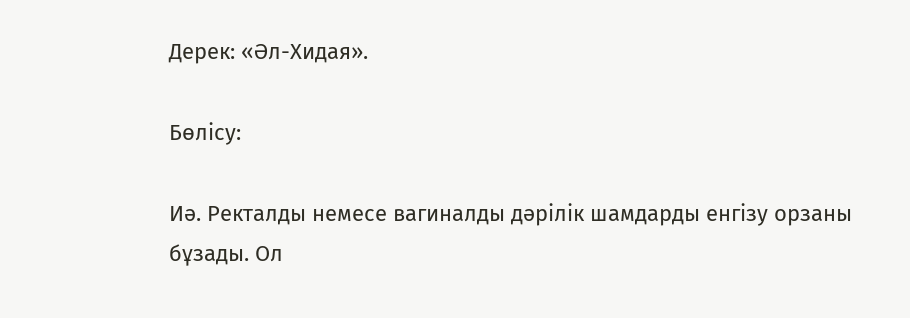Дерек: «Әл-Хидая».

Бөлісу:

Иә. Ректалды немесе вагиналды дәрілік шамдарды енгізу орзаны бұзады. Ол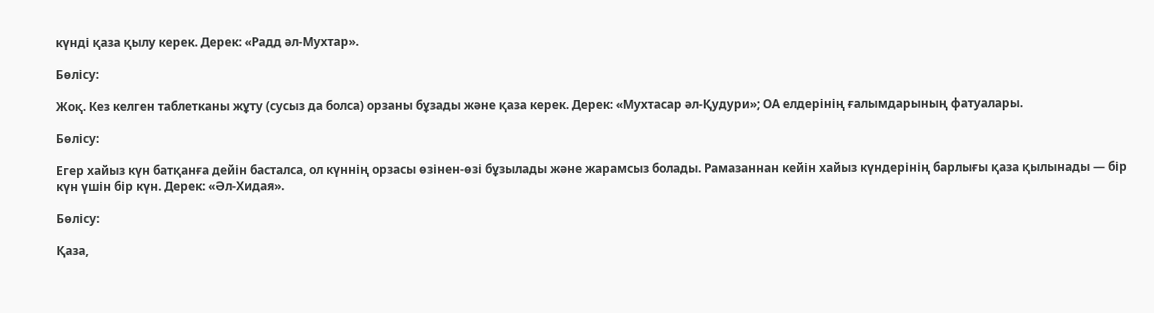күнді қаза қылу керек. Дерек: «Радд әл-Мухтар».

Бөлісу:

Жоқ. Кез келген таблетканы жұту (сусыз да болса) орзаны бұзады және қаза керек. Дерек: «Мухтасар әл-Қудури»; ОА елдерінің ғалымдарының фатуалары.

Бөлісу:

Егер хайыз күн батқанға дейін басталса, ол күннің орзасы өзінен-өзі бұзылады және жарамсыз болады. Рамазаннан кейін хайыз күндерінің барлығы қаза қылынады — бір күн үшін бір күн. Дерек: «Әл-Хидая».

Бөлісу:

Қаза,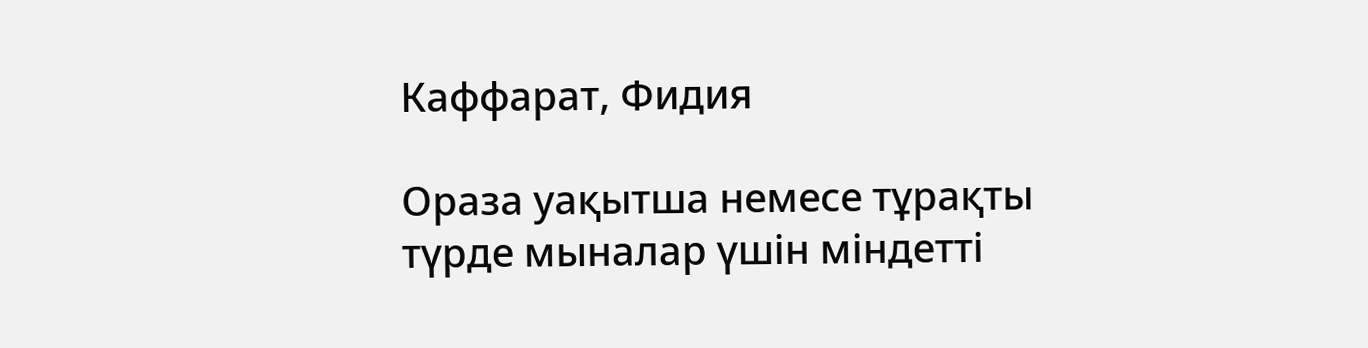Каффарат, Фидия

Ораза уақытша немесе тұрақты түрде мыналар үшін міндетті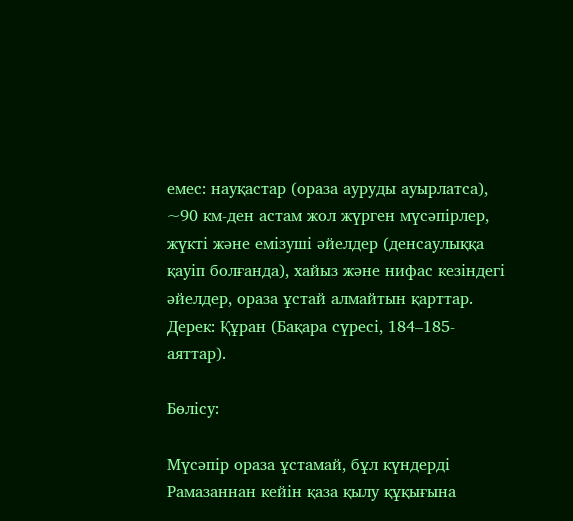емес: науқастар (ораза ауруды ауырлатса), ~90 км-ден астам жол жүрген мүсәпірлер, жүкті және емізуші әйелдер (денсаулыққа қауіп болғанда), хайыз және нифас кезіндегі әйелдер, ораза ұстай алмайтын қарттар. Дерек: Құран (Бақара сүресі, 184–185-аяттар).

Бөлісу:

Мүсәпір ораза ұстамай, бұл күндерді Рамазаннан кейін қаза қылу құқығына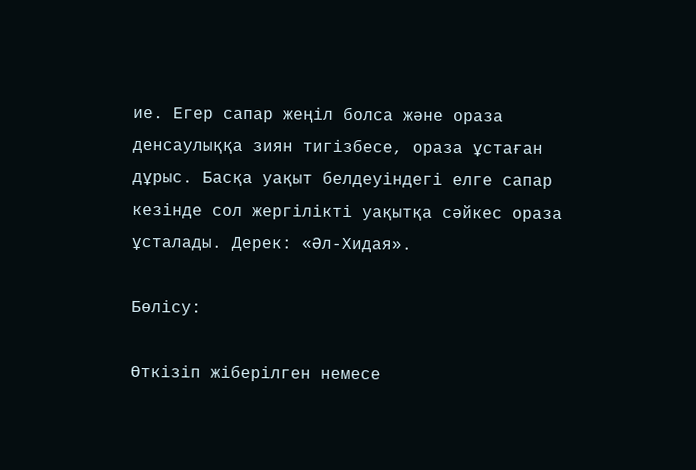ие. Егер сапар жеңіл болса және ораза денсаулыққа зиян тигізбесе, ораза ұстаған дұрыс. Басқа уақыт белдеуіндегі елге сапар кезінде сол жергілікті уақытқа сәйкес ораза ұсталады. Дерек: «Әл-Хидая».

Бөлісу:

Өткізіп жіберілген немесе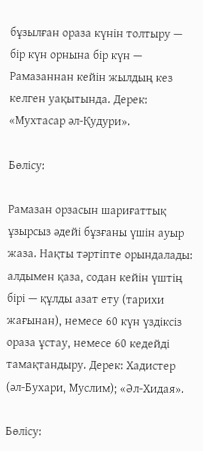бұзылған ораза күнін толтыру — бір күн орнына бір күн — Рамазаннан кейін жылдың кез келген уақытында. Дерек: «Мухтасар әл-Қудури».

Бөлісу:

Рамазан орзасын шариғаттық ұзырсыз әдейі бұзғаны үшін ауыр жаза. Нақты тәртіпте орындалады: алдымен қаза, содан кейін үштің бірі — құлды азат ету (тарихи жағынан), немесе 60 күн үздіксіз ораза ұстау, немесе 60 кедейді тамақтандыру. Дерек: Хадистер (әл-Бухари, Муслим); «Әл-Хидая».

Бөлісу: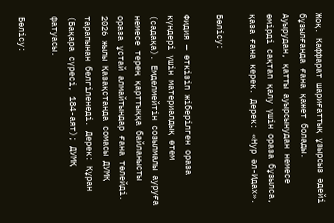Жоқ. Каффарат шариғаттық ұзырсыз әдейі бұзылғанда ғана қажет болады. Ауырудан, қатты ауырсынудан немесе өмірді сақтап қалу үшін ораза бұзылса, қаза ғана керек. Дерек: «Нур әл-Идах».

Бөлісу:

Фидия — өткізіп жіберілген ораза күндері үшін материалдық өтем (садақа). Емделмейтін созылмалы ауруға немесе терең қарттыққа байланысты ораза ұстай алмайтындар ғана төлейді. 2026 жылы Қазақстанда сомасы ДУМҚ тарапынан белгіленеді. Дерек: Құран (Бақара сүресі, 184-аят); ДУМҚ фатуасы.

Бөлісу: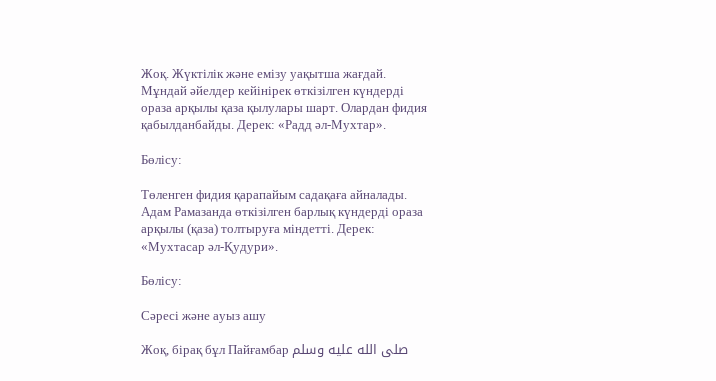Жоқ. Жүктілік және емізу уақытша жағдай. Мұндай әйелдер кейінірек өткізілген күндерді ораза арқылы қаза қылулары шарт. Олардан фидия қабылданбайды. Дерек: «Радд әл-Мухтар».

Бөлісу:

Төленген фидия қарапайым садақаға айналады. Адам Рамазанда өткізілген барлық күндерді ораза арқылы (қаза) толтыруға міндетті. Дерек: «Мухтасар әл-Қудури».

Бөлісу:

Сәресі және ауыз ашу

Жоқ, бірақ бұл Пайғамбар صلى الله عليه وسلم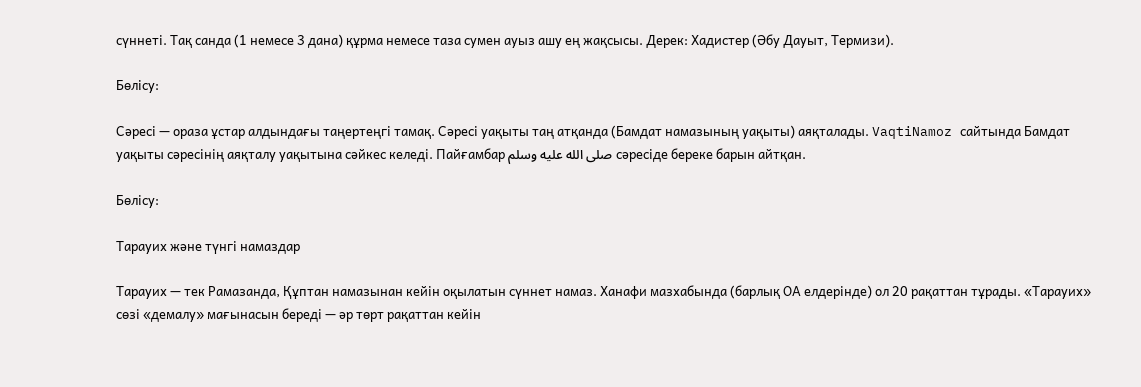сүннеті. Тақ санда (1 немесе 3 дана) құрма немесе таза сумен ауыз ашу ең жақсысы. Дерек: Хадистер (Әбу Дауыт, Термизи).

Бөлісу:

Сәресі — ораза ұстар алдындағы таңертеңгі тамақ. Сәресі уақыты таң атқанда (Бамдат намазының уақыты) аяқталады. VaqtiNamoz сайтында Бамдат уақыты сәресінің аяқталу уақытына сәйкес келеді. Пайғамбар صلى الله عليه وسلم сәресіде береке барын айтқан.

Бөлісу:

Тарауих және түнгі намаздар

Тарауих — тек Рамазанда, Құптан намазынан кейін оқылатын сүннет намаз. Ханафи мазхабында (барлық ОА елдерінде) ол 20 рақаттан тұрады. «Тарауих» сөзі «демалу» мағынасын береді — әр төрт рақаттан кейін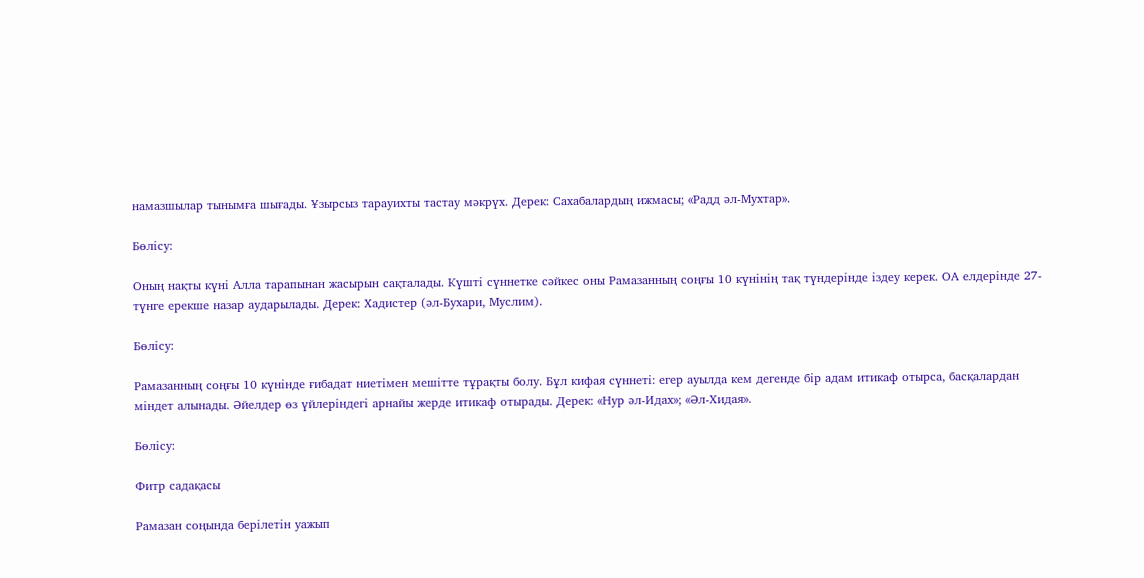намазшылар тынымға шығады. Ұзырсыз тарауихты тастау мәкрүх. Дерек: Сахабалардың ижмасы; «Радд әл-Мухтар».

Бөлісу:

Оның нақты күні Алла тарапынан жасырын сақталады. Күшті сүннетке сәйкес оны Рамазанның соңғы 10 күнінің тақ түндерінде іздеу керек. ОА елдерінде 27-түнге ерекше назар аударылады. Дерек: Хадистер (әл-Бухари, Муслим).

Бөлісу:

Рамазанның соңғы 10 күнінде ғибадат ниетімен мешітте тұрақты болу. Бұл кифая сүннеті: егер ауылда кем дегенде бір адам итикаф отырса, басқалардан міндет алынады. Әйелдер өз үйлеріндегі арнайы жерде итикаф отырады. Дерек: «Нур әл-Идах»; «Әл-Хидая».

Бөлісу:

Фитр садақасы

Рамазан соңында берілетін уажып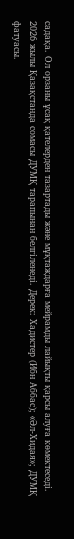садақа. Ол орзаны ұсақ қателерден тазартады және мұқтаждарға мейрамды лайықты қарсы алуға көмектеседі. 2026 жылы Қазақстанда сомасы ДУМҚ тарапынан белгіленеді. Дерек: Хадистер (Ибн Аббас); «Әл-Хидая»; ДУМҚ фатуасы.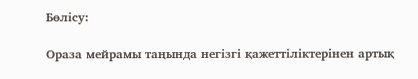Бөлісу:

Ораза мейрамы таңында негізгі қажеттіліктерінен артық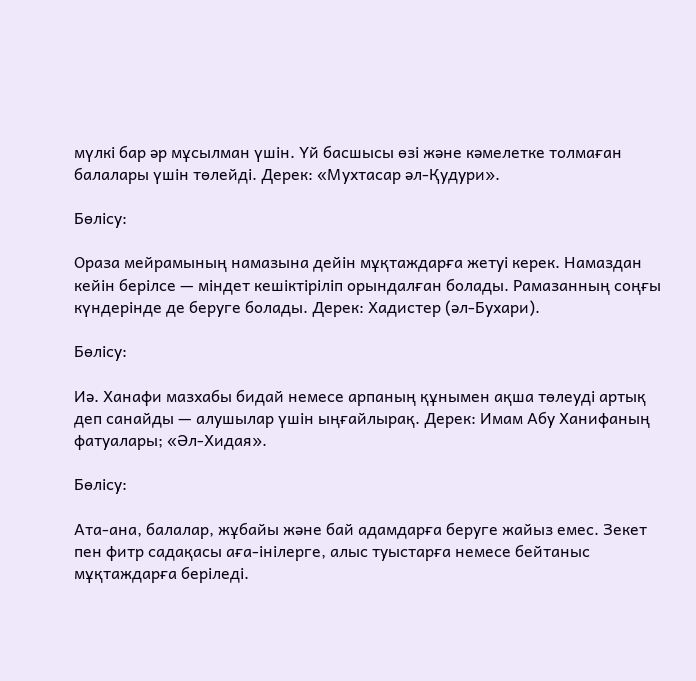мүлкі бар әр мұсылман үшін. Үй басшысы өзі және кәмелетке толмаған балалары үшін төлейді. Дерек: «Мухтасар әл-Қудури».

Бөлісу:

Ораза мейрамының намазына дейін мұқтаждарға жетуі керек. Намаздан кейін берілсе — міндет кешіктіріліп орындалған болады. Рамазанның соңғы күндерінде де беруге болады. Дерек: Хадистер (әл-Бухари).

Бөлісу:

Иә. Ханафи мазхабы бидай немесе арпаның құнымен ақша төлеуді артық деп санайды — алушылар үшін ыңғайлырақ. Дерек: Имам Абу Ханифаның фатуалары; «Әл-Хидая».

Бөлісу:

Ата-ана, балалар, жұбайы және бай адамдарға беруге жайыз емес. Зекет пен фитр садақасы аға-інілерге, алыс туыстарға немесе бейтаныс мұқтаждарға беріледі.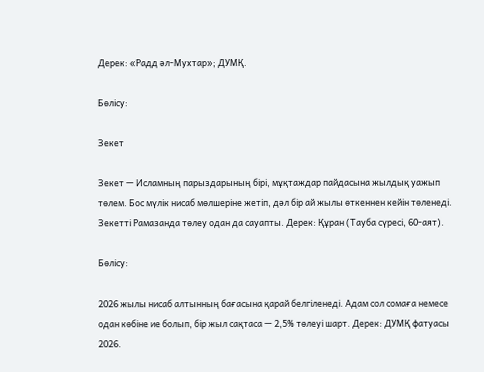Дерек: «Радд әл-Мухтар»; ДУМҚ.

Бөлісу:

Зекет

Зекет — Исламның парыздарының бірі, мұқтаждар пайдасына жылдық уажып төлем. Бос мүлік нисаб мөлшеріне жетіп, дәл бір ай жылы өткеннен кейін төленеді. Зекетті Рамазанда төлеу одан да сауапты. Дерек: Құран (Тауба сүресі, 60-аят).

Бөлісу:

2026 жылы нисаб алтынның бағасына қарай белгіленеді. Адам сол сомаға немесе одан көбіне ие болып, бір жыл сақтаса — 2,5% төлеуі шарт. Дерек: ДУМҚ фатуасы 2026.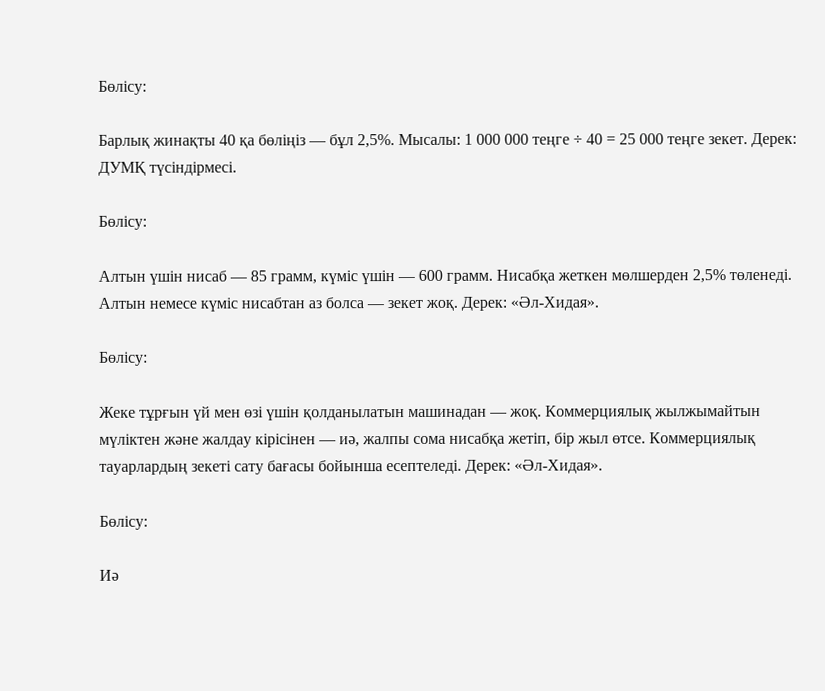Бөлісу:

Барлық жинақты 40 қа бөліңіз — бұл 2,5%. Мысалы: 1 000 000 теңге ÷ 40 = 25 000 теңге зекет. Дерек: ДУМҚ түсіндірмесі.

Бөлісу:

Алтын үшін нисаб — 85 грамм, күміс үшін — 600 грамм. Нисабқа жеткен мөлшерден 2,5% төленеді. Алтын немесе күміс нисабтан аз болса — зекет жоқ. Дерек: «Әл-Хидая».

Бөлісу:

Жеке тұрғын үй мен өзі үшін қолданылатын машинадан — жоқ. Коммерциялық жылжымайтын мүліктен және жалдау кірісінен — иә, жалпы сома нисабқа жетіп, бір жыл өтсе. Коммерциялық тауарлардың зекеті сату бағасы бойынша есептеледі. Дерек: «Әл-Хидая».

Бөлісу:

Иә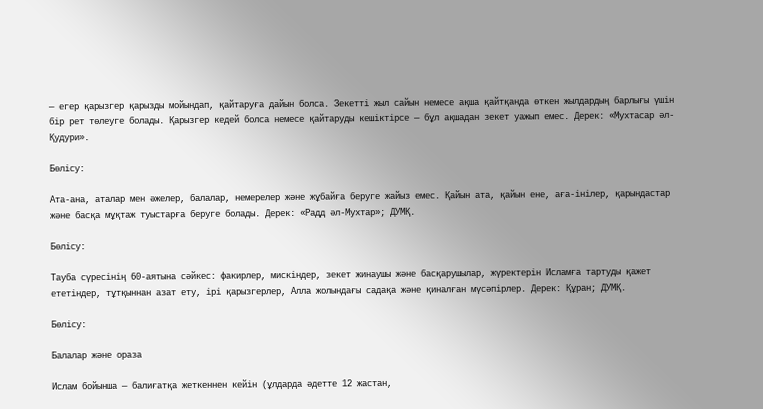— егер қарызгер қарызды мойындап, қайтаруға дайын болса. Зекетті жыл сайын немесе ақша қайтқанда өткен жылдардың барлығы үшін бір рет төлеуге болады. Қарызгер кедей болса немесе қайтаруды кешіктірсе — бұл ақшадан зекет уажып емес. Дерек: «Мухтасар әл-Қудури».

Бөлісу:

Ата-ана, аталар мен әжелер, балалар, немерелер және жұбайға беруге жайыз емес. Қайын ата, қайын ене, аға-інілер, қарындастар және басқа мұқтаж туыстарға беруге болады. Дерек: «Радд әл-Мухтар»; ДУМҚ.

Бөлісу:

Тауба сүресінің 60-аятына сәйкес: факирлер, мискіндер, зекет жинаушы және басқарушылар, жүректерін Исламға тартуды қажет ететіндер, тұтқыннан азат ету, ірі қарызгерлер, Алла жолындағы садақа және қиналған мүсәпірлер. Дерек: Құран; ДУМҚ.

Бөлісу:

Балалар және ораза

Ислам бойынша — балиғатқа жеткеннен кейін (ұлдарда әдетте 12 жастан,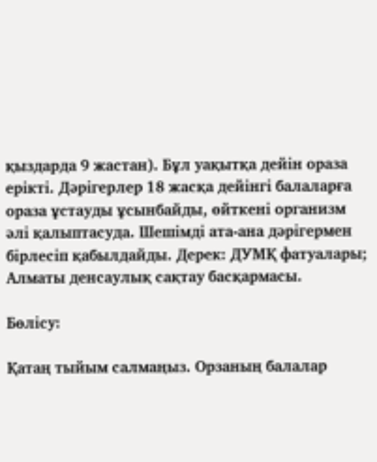қыздарда 9 жастан). Бұл уақытқа дейін ораза ерікті. Дәрігерлер 18 жасқа дейінгі балаларға ораза ұстауды ұсынбайды, өйткені организм әлі қалыптасуда. Шешімді ата-ана дәрігермен бірлесіп қабылдайды. Дерек: ДУМҚ фатуалары; Алматы денсаулық сақтау басқармасы.

Бөлісу:

Қатаң тыйым салмаңыз. Орзаның балалар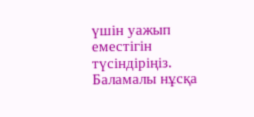үшін уажып еместігін түсіндіріңіз. Баламалы нұсқа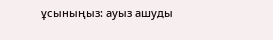ұсыныңыз: ауыз ашуды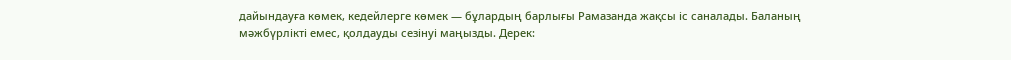дайындауға көмек, кедейлерге көмек — бұлардың барлығы Рамазанда жақсы іс саналады. Баланың мәжбүрлікті емес, қолдауды сезінуі маңызды. Дерек: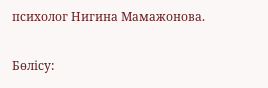психолог Нигина Мамажонова.

Бөлісу: